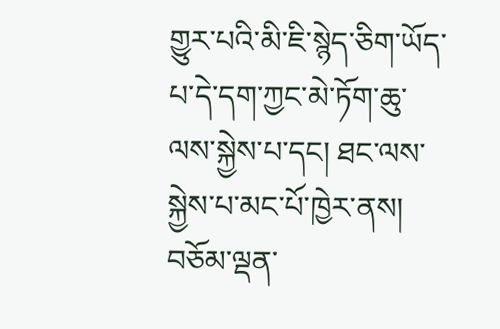གྱུར་པའི་མི་ཇི་སྙེད་ཅིག་ཡོད་པ་དེ་དག་ཀྱང་མེ་ཏོག་ཆུ་ལས་སྐྱེས་པ་དང། ཐང་ལས་སྐྱེས་པ་མང་པོ་ཁྱེར་ནས། བཅོམ་ལྡན་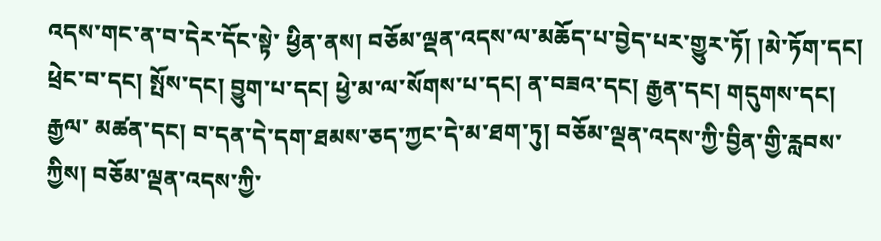འདས་གང་ན་བ་དེར་དོང་སྟེ་ ཕྱིན་ནས། བཅོམ་ལྡན་འདས་ལ་མཆོད་པ་བྱེད་པར་གྱུར་ཏོ། །མེ་ཏོག་དང། ཕྲེང་བ་དང། སྤོས་དང། བྱུག་པ་དང། ཕྱེ་མ་ལ་སོགས་པ་དང། ན་བཟའ་དང། རྒྱན་དང། གདུགས་དང། རྒྱལ་ མཚན་དང། བ་དན་དེ་དག་ཐམས་ཅད་ཀྱང་དེ་མ་ཐག་ཏུ། བཅོམ་ལྡན་འདས་ཀྱི་བྱིན་གྱི་རླབས་ཀྱིས། བཅོམ་ལྡན་འདས་ཀྱི་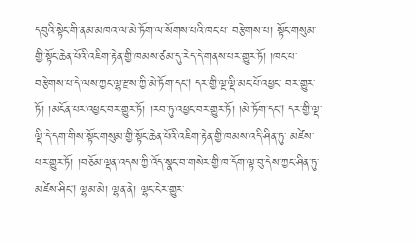དབུའི་སྟེང་གི་ནམ་མཁའ་ལ་མེ་ཏོག་ལ་སོགས་པའི་ཁང་པ་ བརྩེགས་པ། སྟོང་གསུམ་གྱི་སྟོང་ཆེན་པོའི་འཇིག་རྟེན་གྱི་ཁམས་ཙམ་དུ་རེད་དེ་གནས་པར་གྱུར་ཏོ། །ཁང་པ་བརྩེགས་པ་དེ་ལས་ཀྱང་ལྷ་རྫས་ཀྱི་མེ་ཏོག་དང། དར་གྱི་ལྔ་ལྡི་མང་པོ་འཕྱང་ བར་གྱུར་ཏོ། །མངོན་པར་འཕྱང་བར་གྱུར་ཏོ། །རབ་ཏུ་འཕྱང་བར་གྱུར་ཏོ། །མེ་ཏོག་དང། དར་གྱི་ལྡ་ལྡི་དེ་དག་གིས་སྟོང་གསུམ་གྱི་སྟོང་ཆེན་པོའི་འཇིག་རྟེན་གྱི་ཁམས་འདི་ཤིན་ཏུ་ མཛེས་པར་གྱུར་ཏོ། །བཅོམ་ལྡན་འདས་ཀྱི་འོད་སྣང་བ་གསེར་གྱི་ཁ་དོག་ལྟ་བུ་དེས་ཀྱང་ཤིན་ཏུ་མཛེས་ཤིང། ལྷམ་མེ། ལྷན་ནེ། ལྷང་ངེར་གྱུར་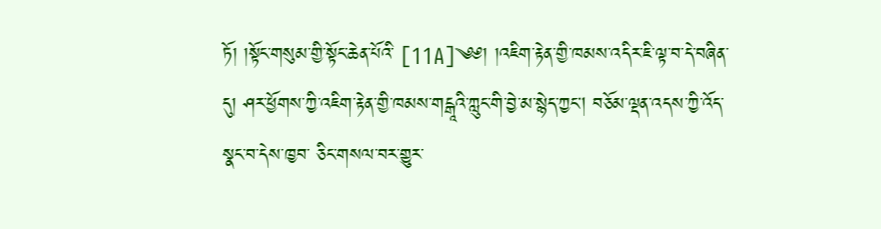ཏོ། །སྟོང་གསུམ་གྱི་སྟོང་ཆེན་པོའི་ [11A]༄༅། །འཇིག་རྟེན་གྱི་ཁམས་འདིར་ཇི་ལྟ་བ་དེ་བཞིན་དུ། ཤར་ཕྱོགས་ཀྱི་འཇིག་རྟེན་གྱི་ཁམས་གངྒཱའི་ཀླུང་གི་བྱེ་མ་སྙེད་ཀྱང། བཅོམ་ལྡན་འདས་ཀྱི་འོད་སྣང་བ་དེས་ཁྱབ་ ཅིང་གསལ་བར་གྱུར་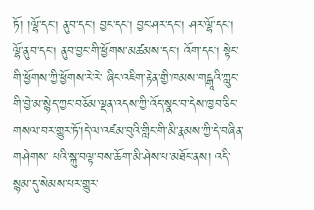ཏོ། །ལྷོ་དང། ནུབ་དང། བྱང་དང། བྱང་ཤར་དང། ཤར་ལྷོ་དང། ལྷོ་ནུབ་དང། ནུབ་བྱང་གི་ཕྱོགས་མཚམས་དང། འོག་དང། སྟེང་གི་ཕྱོགས་ཀྱི་ཕྱོགས་རེ་རེ་ ཞིང་འཇིག་རྟེན་གྱི་ཁམས་གངྒཱའི་ཀླུང་གི་བྱེ་མ་སྙེད་ཀྱང་བཅོམ་ལྡན་འདས་ཀྱི་འོད་སྣང་བ་དེས་ཁྱབ་ཅིང་གསལ་བར་གྱུར་ཏོ་།དེ་ལ་འཛམ་བུའི་གླིང་གི་མི་རྣམས་ཀྱི་དེ་བཞིན་གཤེགས་ པའི་སྐུ་བལྟ་བས་ཆོག་མི་ཤེས་པ་མཐོང་ནས། འདི་སྙམ་དུ་སེམས་པར་གྱུར་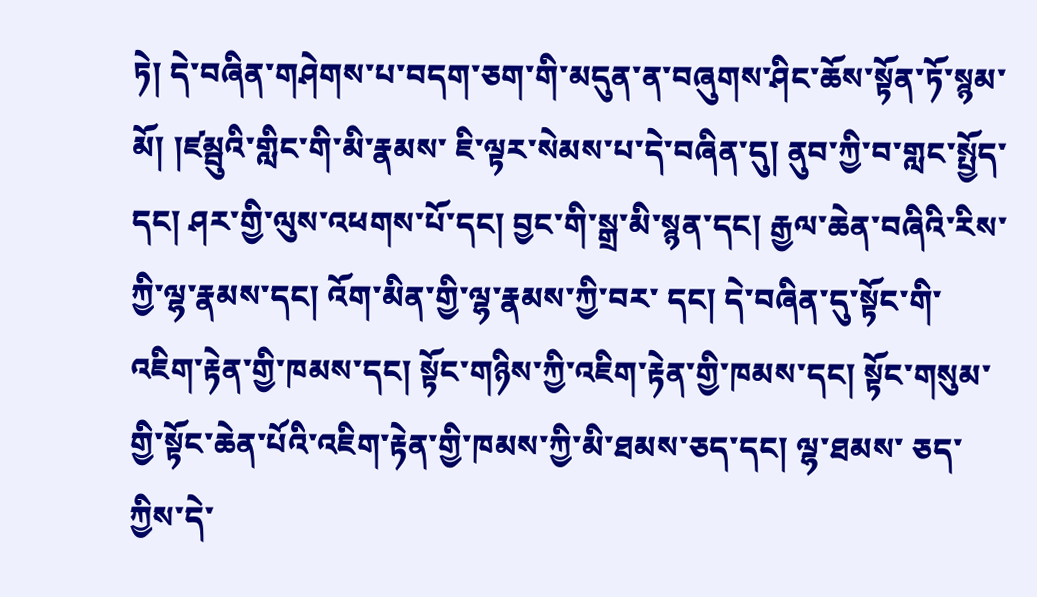ཏེ། དེ་བཞིན་གཤེགས་པ་བདག་ཅག་གི་མདུན་ན་བཞུགས་ཤིང་ཆོས་སྟོན་ཏོ་སྙམ་མོ། །ཛམྦུའི་གླིང་གི་མི་རྣམས་ ཇི་ལྟར་སེམས་པ་དེ་བཞིན་དུ། ནུབ་ཀྱི་བ་གླང་སྤྱོད་དང། ཤར་གྱི་ལུས་འཕགས་པོ་དང། བྱང་གི་སྒྲ་མི་སྙན་དང། རྒྱལ་ཆེན་བཞིའི་རིས་ཀྱི་ལྷ་རྣམས་དང། འོག་མིན་གྱི་ལྷ་རྣམས་ཀྱི་བར་ དང། དེ་བཞིན་དུ་སྟོང་གི་འཇིག་རྟེན་གྱི་ཁམས་དང། སྟོང་གཉིས་ཀྱི་འཇིག་རྟེན་གྱི་ཁམས་དང། སྟོང་གསུམ་གྱི་སྟོང་ཆེན་པོའི་འཇིག་རྟེན་གྱི་ཁམས་ཀྱི་མི་ཐམས་ཅད་དང། ལྷ་ཐམས་ ཅད་ཀྱིས་དེ་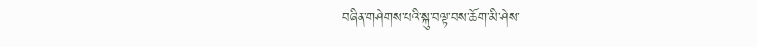བཞིན་གཤེགས་པའི་སྐུ་བལྟ་བས་ཆོག་མི་ཤེས་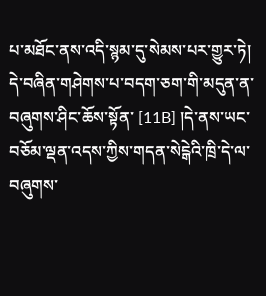པ་མཐོང་ནས་འདི་སྙམ་དུ་སེམས་པར་གྱུར་ཏེ། དེ་བཞིན་གཤེགས་པ་བདག་ཅག་གི་མདུན་ན་བཞུགས་ཤིང་ཆོས་སྟོན་ [11B] །དེ་ནས་ཡང་བཅོམ་ལྡན་འདས་ཀྱིས་གདན་སེངྒེའི་ཁྲི་དེ་ལ་བཞུགས་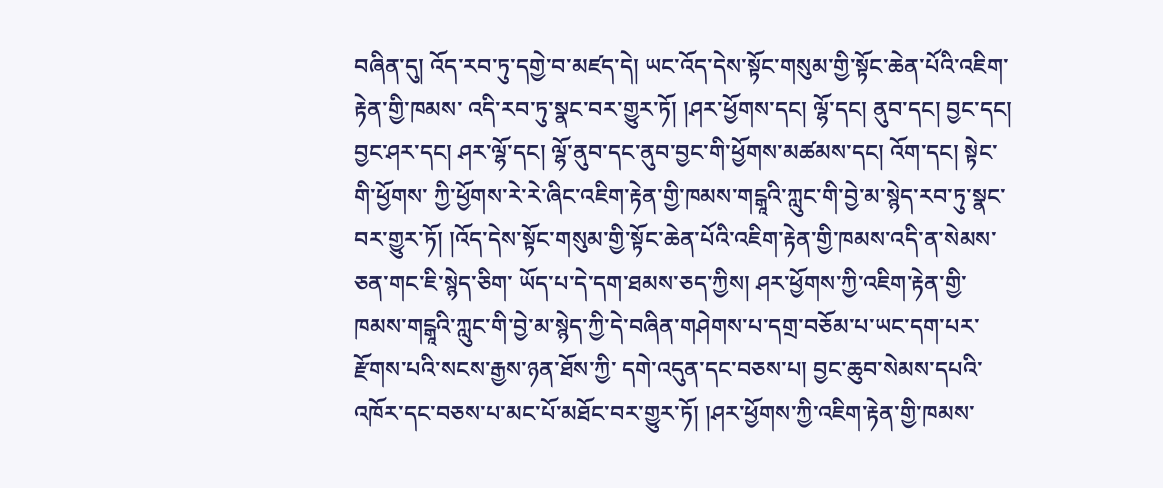བཞིན་དུ། འོད་རབ་ཏུ་དགྱེ་བ་མཛད་དེ། ཡང་འོད་དེས་སྟོང་གསུམ་གྱི་སྟོང་ཆེན་པོའི་འཇིག་རྟེན་གྱི་ཁམས་ འདི་རབ་ཏུ་སྣང་བར་གྱུར་ཏོ། །ཤར་ཕྱོགས་དང། ལྷོ་དང། ནུབ་དང། བྱང་དང། བྱང་ཤར་དང། ཤར་ལྷོ་དང། ལྷོ་ནུབ་དང་ནུབ་བྱང་གི་ཕྱོགས་མཚམས་དང། འོག་དང། སྟེང་གི་ཕྱོགས་ ཀྱི་ཕྱོགས་རེ་རེ་ཞིང་འཇིག་རྟེན་གྱི་ཁམས་གངྒཱའི་ཀླུང་གི་བྱེ་མ་སྙེད་རབ་ཏུ་སྣང་བར་གྱུར་ཏོ། །འོད་དེས་སྟོང་གསུམ་གྱི་སྟོང་ཆེན་པོའི་འཇིག་རྟེན་གྱི་ཁམས་འདི་ན་སེམས་ཅན་གང་ཇི་སྙེད་ཅིག་ ཡོད་པ་དེ་དག་ཐམས་ཅད་ཀྱིས། ཤར་ཕྱོགས་ཀྱི་འཇིག་རྟེན་གྱི་ཁམས་གངྒཱའི་ཀླུང་གི་བྱེ་མ་སྙེད་ཀྱི་དེ་བཞིན་གཤེགས་པ་དགྲ་བཅོམ་པ་ཡང་དག་པར་རྫོགས་པའི་སངས་རྒྱས་ཉན་ཐོས་ཀྱི་ དགེ་འདུན་དང་བཅས་པ། བྱང་ཆུབ་སེམས་དཔའི་འཁོར་དང་བཅས་པ་མང་པོ་མཐོང་བར་གྱུར་ཏོ། །ཤར་ཕྱོགས་ཀྱི་འཇིག་རྟེན་གྱི་ཁམས་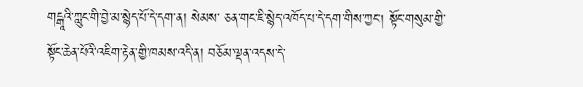གངྒཱའི་ཀླུང་གི་བྱེ་མ་སྙེད་པོ་དེ་དག་ན། སེམས་ ཅན་གང་ཇི་སྙེད་འཁོད་པ་དེ་དག་གིས་ཀྱང། སྟོང་གསུམ་གྱི་སྟོང་ཆེན་པོའི་འཇིག་རྟེན་གྱི་ཁམས་འདི་ན། བཅོམ་ལྡན་འདས་དེ་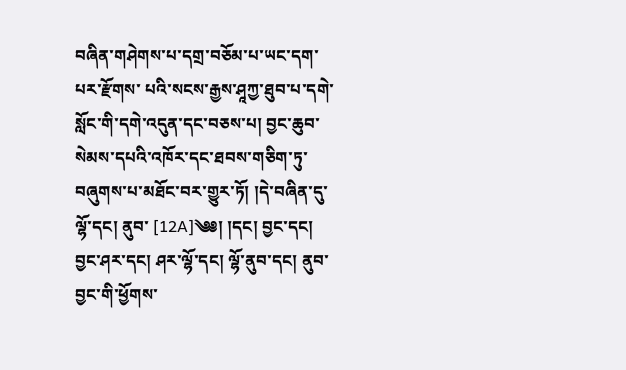བཞིན་གཤེགས་པ་དགྲ་བཅོམ་པ་ཡང་དག་པར་རྫོགས་ པའི་སངས་རྒྱས་ཤཱཀྱ་ཐུབ་པ་དགེ་སློང་གི་དགེ་འདུན་དང་བཅས་པ། བྱང་ཆུབ་སེམས་དཔའི་འཁོར་དང་ཐབས་གཅིག་ཏུ་བཞུགས་པ་མཐོང་བར་གྱུར་ཏོ། །དེ་བཞིན་དུ་ལྷོ་དང། ནུབ་ [12A]༄༅། །དང། བྱང་དང། བྱང་ཤར་དང། ཤར་ལྷོ་དང། ལྷོ་ནུབ་དང། ནུབ་བྱང་གི་ཕྱོགས་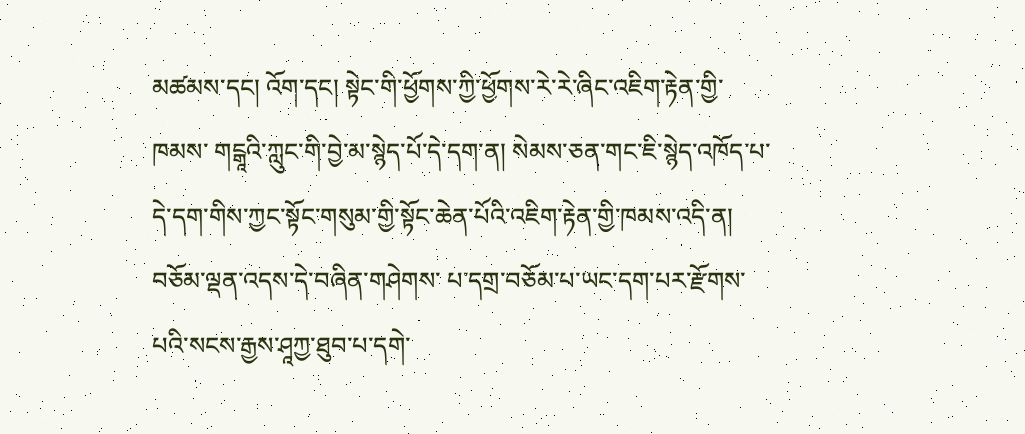མཚམས་དང། འོག་དང། སྟེང་གི་ཕྱོགས་ཀྱི་ཕྱོགས་རེ་རེ་ཞིང་འཇིག་རྟེན་གྱི་ཁམས་ གངྒཱའི་ཀླུང་གི་བྱེ་མ་སྙེད་པོ་དེ་དག་ན། སེམས་ཅན་གང་ཇི་སྙེད་འཁོད་པ་དེ་དག་གིས་ཀྱང་སྟོང་གསུམ་གྱི་སྟོང་ཆེན་པོའི་འཇིག་རྟེན་གྱི་ཁམས་འདི་ན། བཅོམ་ལྡན་འདས་དེ་བཞིན་གཤེགས་ པ་དགྲ་བཅོམ་པ་ཡང་དག་པར་རྫོགས་པའི་སངས་རྒྱས་ཤཱཀྱ་ཐུབ་པ་དགེ་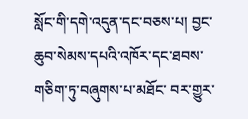སློང་གི་དགེ་འདུན་དང་བཅས་པ། བྱང་ཆུབ་སེམས་དཔའི་འཁོར་དང་ཐབས་གཅིག་ཏུ་བཞུགས་པ་མཐོང་ བར་གྱུར་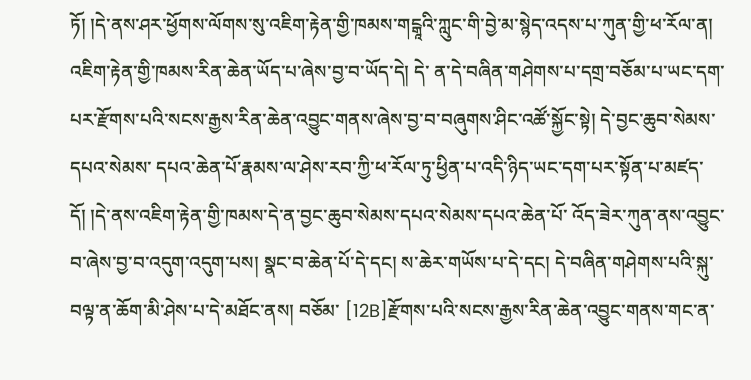ཏོ། །དེ་ནས་ཤར་ཕྱོགས་ལོགས་སུ་འཇིག་རྟེན་གྱི་ཁམས་གངྒཱའི་ཀླུང་གི་བྱེ་མ་སྙེད་འདས་པ་ཀུན་གྱི་ཕ་རོལ་ན། འཇིག་རྟེན་གྱི་ཁམས་རིན་ཆེན་ཡོད་པ་ཞེས་བྱ་བ་ཡོད་དེ། དེ་ ན་དེ་བཞིན་གཤེགས་པ་དགྲ་བཅོམ་པ་ཡང་དག་པར་རྫོགས་པའི་སངས་རྒྱས་རིན་ཆེན་འབྱུང་གནས་ཞེས་བྱ་བ་བཞུགས་ཤིང་འཚོ་སྐྱོང་སྟེ། དེ་བྱང་ཆུབ་སེམས་དཔའ་སེམས་ དཔའ་ཆེན་པོ་རྣམས་ལ་ཤེས་རབ་ཀྱི་ཕ་རོལ་ཏུ་ཕྱིན་པ་འདི་ཉིད་ཡང་དག་པར་སྟོན་པ་མཛད་དོ། །དེ་ནས་འཇིག་རྟེན་གྱི་ཁམས་དེ་ན་བྱང་ཆུབ་སེམས་དཔའ་སེམས་དཔའ་ཆེན་པོ་ འོད་ཟེར་ཀུན་ནས་འབྱུང་བ་ཞེས་བྱ་བ་འདུག་འདུག་པས། སྣང་བ་ཆེན་པོ་དེ་དང། ས་ཆེར་གཡོས་པ་དེ་དང། དེ་བཞིན་གཤེགས་པའི་སྐུ་བལྟ་ན་ཆོག་མི་ཤེས་པ་དེ་མཐོང་ནས། བཅོམ་ [12B]རྫོགས་པའི་སངས་རྒྱས་རིན་ཆེན་འབྱུང་གནས་གང་ན་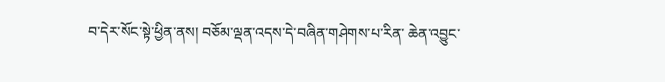བ་དེར་སོང་སྟེ་ཕྱིན་ནས། བཅོམ་ལྡན་འདས་དེ་བཞིན་གཤེགས་པ་རིན་ ཆེན་འབྱུང་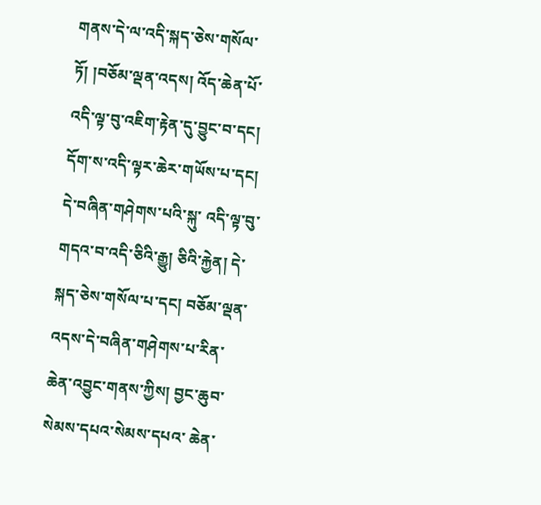གནས་དེ་ལ་འདི་སྐད་ཅེས་གསོལ་ཏོ། །བཅོམ་ལྡན་འདས། འོད་ཆེན་པོ་འདི་ལྟ་བུ་འཇིག་རྟེན་དུ་བྱུང་བ་དང། དོག་ས་འདི་ལྟར་ཆེར་གཡོས་པ་དང། དེ་བཞིན་གཤེགས་པའི་སྐུ་ འདི་ལྟ་བུ་གདའ་བ་འདི་ཅིའི་རྒྱུ། ཅིའི་རྐྱེན། དེ་སྐད་ཅེས་གསོལ་པ་དང། བཅོམ་ལྡན་འདས་དེ་བཞིན་གཤེགས་པ་རིན་ཆེན་འབྱུང་གནས་ཀྱིས། བྱང་ཆུབ་སེམས་དཔའ་སེམས་དཔའ་ ཆེན་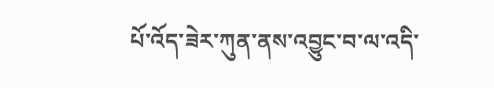པོ་འོད་ཟེར་ཀུན་ནས་འབྱུང་བ་ལ་འདི་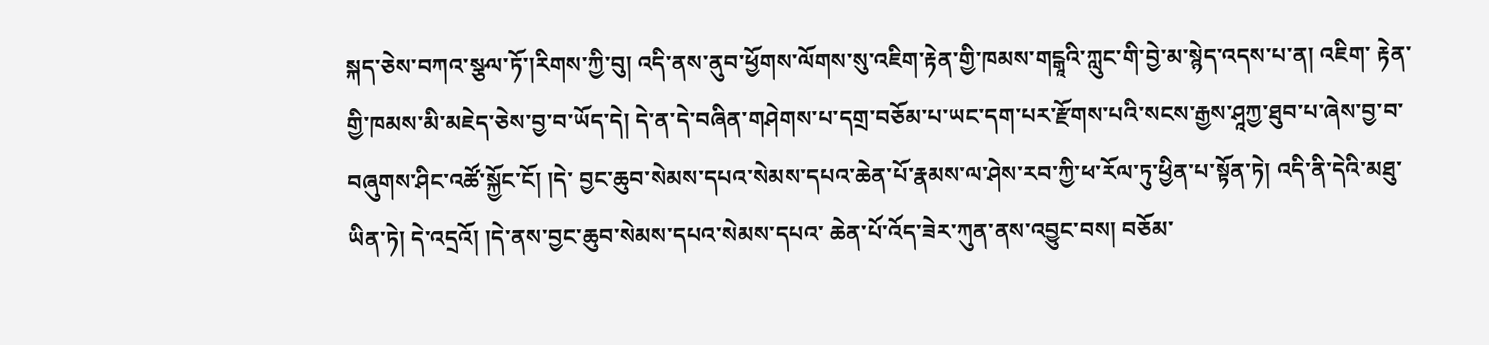སྐད་ཅེས་བཀའ་སྩལ་ཏོ་།རིགས་ཀྱི་བུ། འདི་ནས་ནུབ་ཕྱོགས་ལོགས་སུ་འཇིག་རྟེན་གྱི་ཁམས་གངྒཱའི་ཀླུང་གི་བྱེ་མ་སྙེད་འདས་པ་ན། འཇིག་ རྟེན་གྱི་ཁམས་མི་མཇེད་ཅེས་བྱ་བ་ཡོད་དེ། དེ་ན་དེ་བཞིན་གཤེགས་པ་དགྲ་བཅོམ་པ་ཡང་དག་པར་རྫོགས་པའི་སངས་རྒྱས་ཤཱཀྱ་ཐུབ་པ་ཞེས་བྱ་བ་བཞུགས་ཤིང་འཚོ་སྐྱོང་ངོ། །དེ་ བྱང་ཆུབ་སེམས་དཔའ་སེམས་དཔའ་ཆེན་པོ་རྣམས་ལ་ཤེས་རབ་ཀྱི་ཕ་རོལ་ཏུ་ཕྱིན་པ་སྟོན་ཏེ། འདི་ནི་དེའི་མཐུ་ཡིན་ཏེ། དེ་འདྲའོ། །དེ་ནས་བྱང་ཆུབ་སེམས་དཔའ་སེམས་དཔའ་ ཆེན་པོ་འོད་ཟེར་ཀུན་ནས་འབྱུང་བས། བཅོམ་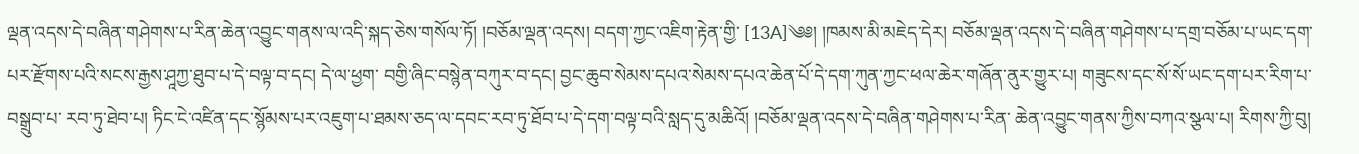ལྡན་འདས་དེ་བཞིན་གཤེགས་པ་རིན་ཆེན་འབྱུང་གནས་ལ་འདི་སྐད་ཅེས་གསོལ་ཏོ། །བཅོམ་ལྡན་འདས། བདག་ཀྱང་འཇིག་རྟེན་གྱི་ [13A]༄༅། །ཁམས་མི་མཇེད་དེར། བཅོམ་ལྡན་འདས་དེ་བཞིན་གཤེགས་པ་དགྲ་བཅོམ་པ་ཡང་དག་པར་རྫོགས་པའི་སངས་རྒྱས་ཤཱཀྱ་ཐུབ་པ་དེ་བལྟ་བ་དང། དེ་ལ་ཕྱག་ བགྱི་ཞིང་བསྙེན་བཀུར་བ་དང། བྱང་ཆུབ་སེམས་དཔའ་སེམས་དཔའ་ཆེན་པོ་དེ་དག་ཀུན་ཀྱང་ཕལ་ཆེར་གཞོན་ནུར་གྱུར་པ། གཟུངས་དང་སོ་སོ་ཡང་དག་པར་རིག་པ་བསྒྲུབ་པ་ རབ་ཏུ་ཐེབ་པ། ཏིང་ངེ་འཛིན་དང་སྙོམས་པར་འཇུག་པ་ཐམས་ཅད་ལ་དབང་རབ་ཏུ་ཐོབ་པ་དེ་དག་བལྟ་བའི་སླད་དུ་མཆིའོ། །བཅོམ་ལྡན་འདས་དེ་བཞིན་གཤེགས་པ་རིན་ ཆེན་འབྱུང་གནས་ཀྱིས་བཀའ་སྩལ་པ། རིགས་ཀྱི་བུ།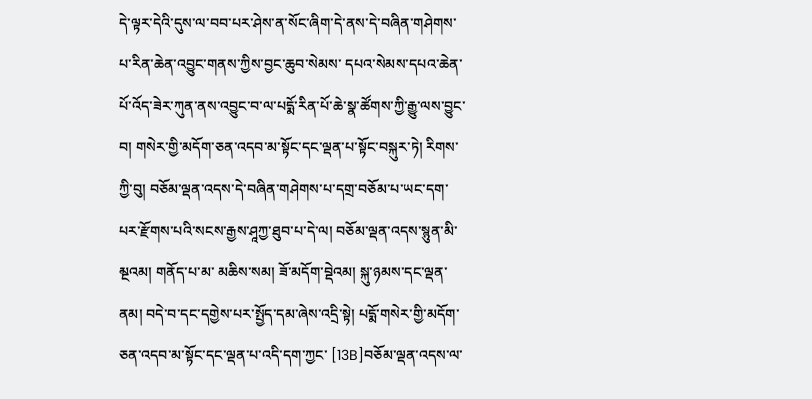དེ་ལྟར་དེའི་དུས་ལ་བབ་པར་ཤེས་ན་སོང་ཞིག་དེ་ནས་དེ་བཞིན་གཤེགས་པ་རིན་ཆེན་འབྱུང་གནས་ཀྱིས་བྱང་ཆུབ་སེམས་ དཔའ་སེམས་དཔའ་ཆེན་པོ་འོད་ཟེར་ཀུན་ནས་འབྱུང་བ་ལ་པདྨོ་རིན་པོ་ཆེ་སྣ་ཚོགས་ཀྱི་རྒྱུ་ལས་བྱུང་བ། གསེར་གྱི་མདོག་ཅན་འདབ་མ་སྟོང་དང་ལྡན་པ་སྟོང་བསྐུར་ཏེ། རིགས་ ཀྱི་བུ། བཅོམ་ལྡན་འདས་དེ་བཞིན་གཤེགས་པ་དགྲ་བཅོམ་པ་ཡང་དག་པར་རྫོགས་པའི་སངས་རྒྱས་ཤཱཀྱ་ཐུབ་པ་དེ་ལ། བཅོམ་ལྡན་འདས་སྙུན་མི་མྔའམ། གནོད་པ་མ་ མཆིས་སམ། ཟོ་མདོག་བྡེའམ། སྐུ་ཉམས་དང་ལྡན་ནམ། བདེ་བ་དང་དགྱེས་པར་སྤྱོད་དམ་ཞེས་འདྲི་སྟེ། པདྨོ་གསེར་གྱི་མདོག་ཅན་འདབ་མ་སྟོང་དང་ལྡན་པ་འདི་དག་ཀྱང་ [13B]བཅོམ་ལྡན་འདས་ལ་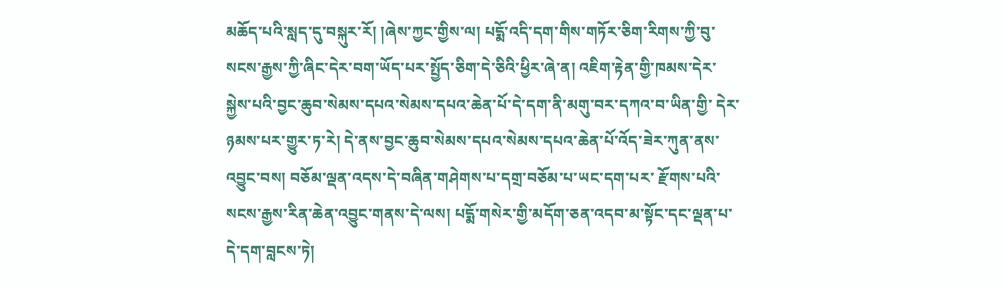མཆོད་པའི་སླད་དུ་བསྐུར་རོ། །ཞེས་ཀྱང་གྱིས་ལ། པདྨོ་འདི་དག་གིས་གཏོར་ཅིག་རིགས་ཀྱི་བུ་ སངས་རྒྱས་ཀྱི་ཞིང་དེར་བག་ཡོད་པར་སྤྱོད་ཅིག་དེ་ཅིའི་ཕྱིར་ཞེ་ན། འཇིག་རྟེན་གྱི་ཁམས་དེར་སྐྱེས་པའི་བྱང་ཆུབ་སེམས་དཔའ་སེམས་དཔའ་ཆེན་པོ་དེ་དག་ནི་མགུ་བར་དཀའ་བ་ཡིན་གྱི་ དེར་ཉམས་པར་གྱུར་ཏ་རེ། དེ་ནས་བྱང་ཆུབ་སེམས་དཔའ་སེམས་དཔའ་ཆེན་པོ་འོད་ཟེར་ཀུན་ནས་འབྱུང་བས། བཅོམ་ལྡན་འདས་དེ་བཞིན་གཤེགས་པ་དགྲ་བཅོམ་པ་ཡང་དག་པར་ རྫོགས་པའི་སངས་རྒྱས་རིན་ཆེན་འབྱུང་གནས་དེ་ལས། པདྨོ་གསེར་གྱི་མདོག་ཅན་འདབ་མ་སྟོང་དང་ལྡན་པ་དེ་དག་བླངས་ཏེ།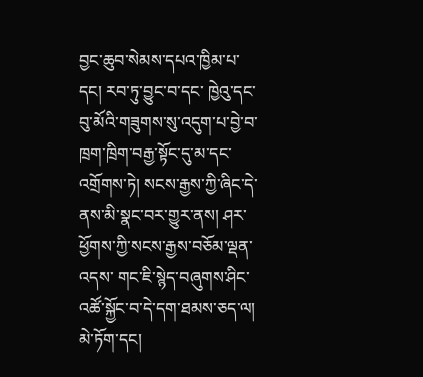བྱང་ཆུབ་སེམས་དཔའ་ཁྱིམ་པ་དང། རབ་ཏུ་བྱུང་བ་དང་ ཁྱེའུ་དང་བུ་མོའི་གཟུགས་སུ་འདུག་པ་བྱེ་བ་ཁྲག་ཁྲིག་བརྒྱ་སྟོང་དུ་མ་དང་འགྲོགས་ཏེ། སངས་རྒྱས་ཀྱི་ཞིང་དེ་ནས་མི་སྣང་བར་གྱུར་ནས། ཤར་ཕྱོགས་ཀྱི་སངས་རྒྱས་བཅོམ་ལྡན་འདས་ གང་ཇི་སྙེད་བཞུགས་ཤིང་འཚོ་སྐྱོང་བ་དེ་དག་ཐམས་ཅད་ལ། མེ་ཏོག་དང།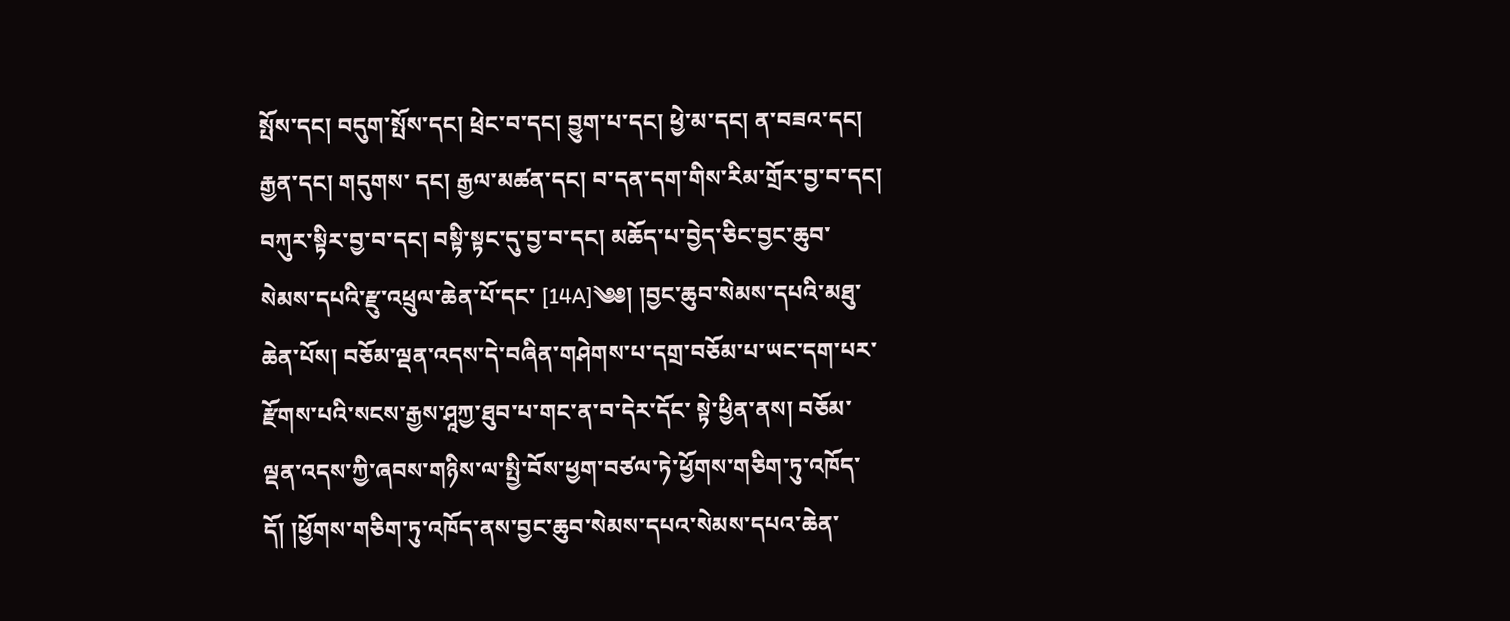སྤོས་དང། བདུག་སྤོས་དང། ཕྲེང་བ་དང། བྱུག་པ་དང། ཕྱེ་མ་དང། ན་བཟའ་དང། རྒྱན་དང། གདུགས་ དང། རྒྱལ་མཚན་དང། བ་དན་དག་གིས་རིམ་གྲོར་བྱ་བ་དང། བཀུར་སྟིར་བྱ་བ་དང། བསྟི་སྟང་དུ་བྱ་བ་དང། མཆོད་པ་བྱེད་ཅིང་བྱང་ཆུབ་སེམས་དཔའི་རྫུ་འཕྲུལ་ཆེན་པོ་དང་ [14A]༄༅། །བྱང་ཆུབ་སེམས་དཔའི་མཐུ་ཆེན་པོས། བཅོམ་ལྡན་འདས་དེ་བཞིན་གཤེགས་པ་དགྲ་བཅོམ་པ་ཡང་དག་པར་རྫོགས་པའི་སངས་རྒྱས་ཤཱཀྱ་ཐུབ་པ་གང་ན་བ་དེར་དོང་ སྟེ་ཕྱིན་ནས། བཅོམ་ལྡན་འདས་ཀྱི་ཞབས་གཉིས་ལ་སྤྱི་བོས་ཕྱག་བཙལ་ཏེ་ཕྱོགས་གཅིག་ཏུ་འཁོད་དོ། །ཕྱོགས་གཅིག་ཏུ་འཁོད་ནས་བྱང་ཆུབ་སེམས་དཔའ་སེམས་དཔའ་ཆེན་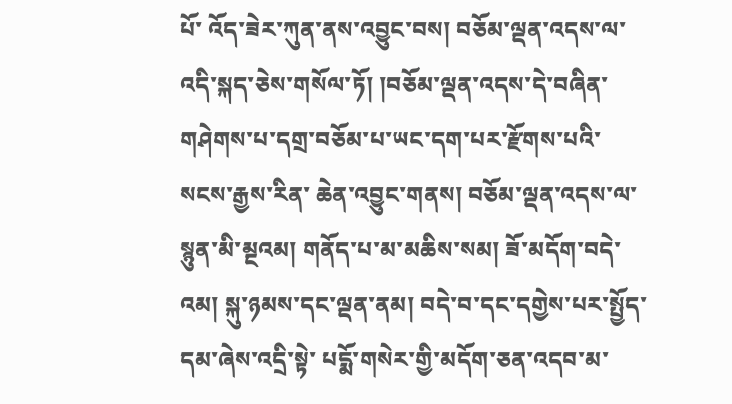པོ་ འོད་ཟེར་ཀུན་ནས་འབྱུང་བས། བཅོམ་ལྡན་འདས་ལ་འདི་སྐད་ཅེས་གསོལ་ཏོ། །བཅོམ་ལྡན་འདས་དེ་བཞིན་གཤེགས་པ་དགྲ་བཅོམ་པ་ཡང་དག་པར་རྫོགས་པའི་སངས་རྒྱས་རིན་ ཆེན་འབྱུང་གནས། བཅོམ་ལྡན་འདས་ལ་སྙུན་མི་མྔའམ། གནོད་པ་མ་མཆིས་སམ། ཟོ་མདོག་བདེ་འམ། སྐུ་ཉམས་དང་ལྡན་ནམ། བདེ་བ་དང་དགྱེས་པར་སྤྱོད་དམ་ཞེས་འདྲི་སྟེ་ པདྨོ་གསེར་གྱི་མདོག་ཅན་འདབ་མ་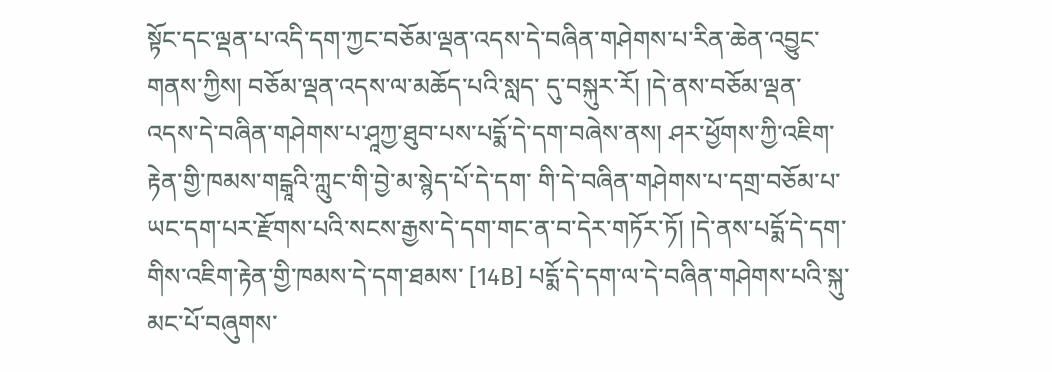སྟོང་དང་ལྡན་པ་འདི་དག་ཀྱང་བཅོམ་ལྡན་འདས་དེ་བཞིན་གཤེགས་པ་རིན་ཆེན་འབྱུང་གནས་ཀྱིས། བཅོམ་ལྡན་འདས་ལ་མཆོད་པའི་སླད་ དུ་བསྐུར་རོ། །དེ་ནས་བཅོམ་ལྡན་འདས་དེ་བཞིན་གཤེགས་པ་ཤཱཀྱ་ཐུབ་པས་པདྨོ་དེ་དག་བཞེས་ནས། ཤར་ཕྱོགས་ཀྱི་འཇིག་རྟེན་གྱི་ཁམས་གངྒཱའི་ཀླུང་གི་བྱེ་མ་སྙེད་པོ་དེ་དག་ གི་དེ་བཞིན་གཤེགས་པ་དགྲ་བཅོམ་པ་ཡང་དག་པར་རྫོགས་པའི་སངས་རྒྱས་དེ་དག་གང་ན་བ་དེར་གཏོར་ཏོ། །དེ་ནས་པདྨོ་དེ་དག་གིས་འཇིག་རྟེན་གྱི་ཁམས་དེ་དག་ཐམས་ [14B] པདྨོ་དེ་དག་ལ་དེ་བཞིན་གཤེགས་པའི་སྐུ་མང་པོ་བཞུགས་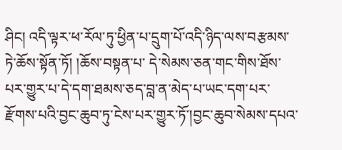ཤིང། འདི་ལྟར་ཕ་རོལ་ཏུ་ཕྱིན་པ་དྲུག་པོ་འདི་ཉིད་ལས་བརྩམས་ཏེ་ཆོས་སྟོན་ཏོ། །ཆོས་བསྟན་པ་ དེ་སེམས་ཅན་གང་གིས་ཐོས་པར་གྱུར་པ་དེ་དག་ཐམས་ཅད་བླ་ན་མེད་པ་ཡང་དག་པར་རྫོགས་པའི་བྱང་ཆུབ་ཏུ་ངེས་པར་གྱུར་ཏོ་།བྱང་ཆུབ་སེམས་དཔའ་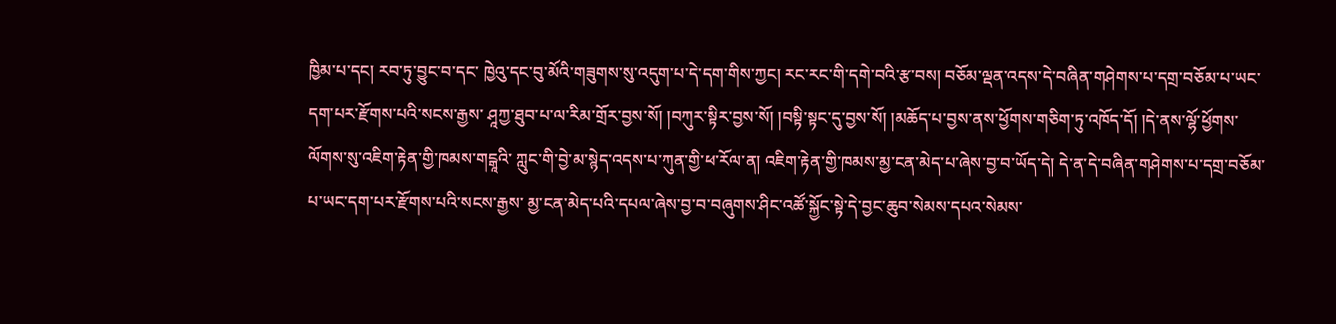ཁྱིམ་པ་དང། རབ་ཏུ་བྱུང་བ་དང་ ཁྱེའུ་དང་བུ་མོའི་གཟུགས་སུ་འདུག་པ་དེ་དག་གིས་ཀྱང། རང་རང་གི་དགེ་བའི་རྩ་བས། བཅོམ་ལྡན་འདས་དེ་བཞིན་གཤེགས་པ་དགྲ་བཅོམ་པ་ཡང་དག་པར་རྫོགས་པའི་སངས་རྒྱས་ ཤཱཀྱ་ཐུབ་པ་ལ་རིམ་གྲོར་བྱས་སོ། །བཀུར་སྟིར་བྱས་སོ། །བསྟི་སྟང་དུ་བྱས་སོ། །མཆོད་པ་བྱས་ནས་ཕྱོགས་གཅིག་ཏུ་འཁོད་དོ། །དེ་ནས་ལྷོ་ཕྱོགས་ལོགས་སུ་འཇིག་རྟེན་གྱི་ཁམས་གངྒཱའི་ ཀླུང་གི་བྱེ་མ་སྙེད་འདས་པ་ཀུན་གྱི་ཕ་རོལ་ན། འཇིག་རྟེན་གྱི་ཁམས་མྱ་ངན་མེད་པ་ཞེས་བྱ་བ་ཡོད་དེ། དེ་ན་དེ་བཞིན་གཤེགས་པ་དགྲ་བཅོམ་པ་ཡང་དག་པར་རྫོགས་པའི་སངས་རྒྱས་ མྱ་ངན་མེད་པའི་དཔལ་ཞེས་བྱ་བ་བཞུགས་ཤིང་འཚོ་སྐྱོང་སྟེ་དེ་བྱང་ཆུབ་སེམས་དཔའ་སེམས་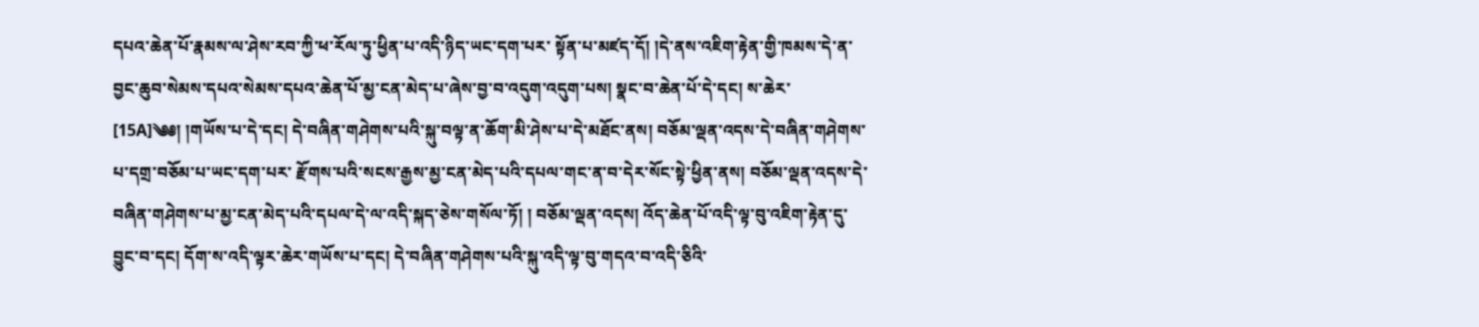དཔའ་ཆེན་པོ་རྣམས་ལ་ཤེས་རབ་ཀྱི་ཕ་རོལ་ཏུ་ཕྱིན་པ་འདི་ཉིད་ཡང་དག་པར་ སྟོན་པ་མཛད་དོ། །དེ་ནས་འཇིག་རྟེན་གྱི་ཁམས་དེ་ན་བྱང་ཆུབ་སེམས་དཔའ་སེམས་དཔའ་ཆེན་པོ་མྱ་ངན་མེད་པ་ཞེས་བྱ་བ་འདུག་འདུག་པས། སྣང་བ་ཆེན་པོ་དེ་དང། ས་ཆེར་ [15A]༄༅། །གཡོས་པ་དེ་དང། དེ་བཞིན་གཤེགས་པའི་སྐུ་བལྟ་ན་ཆོག་མི་ཤེས་པ་དེ་མཐོང་ནས། བཅོམ་ལྡན་འདས་དེ་བཞིན་གཤེགས་པ་དགྲ་བཅོམ་པ་ཡང་དག་པར་ རྫོགས་པའི་སངས་རྒྱས་མྱ་ངན་མེད་པའི་དཔལ་གང་ན་བ་དེར་སོང་སྟེ་ཕྱིན་ནས། བཅོམ་ལྡན་འདས་དེ་བཞིན་གཤེགས་པ་མྱ་ངན་མེད་པའི་དཔལ་དེ་ལ་འདི་སྐད་ཅེས་གསོལ་ཏོ། ། བཅོམ་ལྡན་འདས། འོད་ཆེན་པོ་འདི་ལྟ་བུ་འཇིག་རྟེན་དུ་བྱུང་བ་དང། དོག་ས་འདི་ལྟར་ཆེར་གཡོས་པ་དང། དེ་བཞིན་གཤེགས་པའི་སྐུ་འདི་ལྟ་བུ་གདའ་བ་འདི་ཅིའི་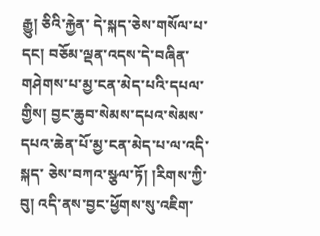རྒྱུ། ཅིའི་རྐྱེན་ དེ་སྐད་ཅེས་གསོལ་པ་དང། བཅོམ་ལྡན་འདས་དེ་བཞིན་གཤེགས་པ་མྱ་ངན་མེད་པའི་དཔལ་གྱིས། བྱང་ཆུབ་སེམས་དཔའ་སེམས་དཔའ་ཆེན་པོ་མྱ་ངན་མེད་པ་ལ་འདི་སྐད་ ཅེས་བཀའ་སྩལ་ཏོ། །རིགས་ཀྱི་བུ། འདི་ནས་བྱང་ཕྱོགས་སུ་འཇིག་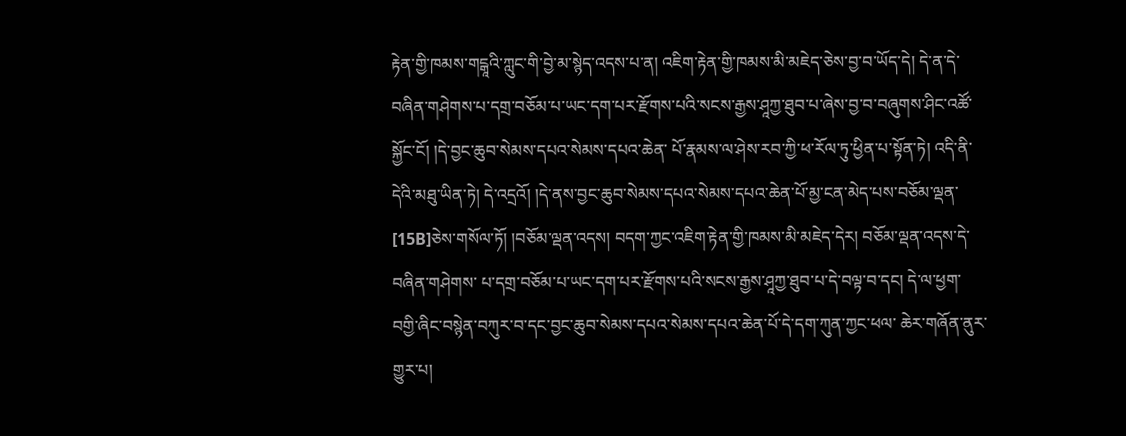རྟེན་གྱི་ཁམས་གངྒཱའི་ཀླུང་གི་བྱེ་མ་སྙེད་འདས་པ་ན། འཇིག་རྟེན་གྱི་ཁམས་མི་མཇེད་ཅེས་བྱ་བ་ཡོད་དེ། དེ་ན་དེ་ བཞིན་གཤེགས་པ་དགྲ་བཅོམ་པ་ཡང་དག་པར་རྫོགས་པའི་སངས་རྒྱས་ཤཱཀྱ་ཐུབ་པ་ཞེས་བྱ་བ་བཞུགས་ཤིང་འཚོ་སྐྱོང་ངོ། །དེ་བྱང་ཆུབ་སེམས་དཔའ་སེམས་དཔའ་ཆེན་ པོ་རྣམས་ལ་ཤེས་རབ་ཀྱི་ཕ་རོལ་ཏུ་ཕྱིན་པ་སྟོན་ཏེ། འདི་ནི་དེའི་མཐུ་ཡིན་ཏེ། དེ་འདྲའོ། །དེ་ནས་བྱང་ཆུབ་སེམས་དཔའ་སེམས་དཔའ་ཆེན་པོ་མྱ་ངན་མེད་པས་བཅོམ་ལྡན་ [15B]ཅེས་གསོལ་ཏོ། །བཅོམ་ལྡན་འདས། བདག་ཀྱང་འཇིག་རྟེན་གྱི་ཁམས་མི་མཇེད་དེར། བཅོམ་ལྡན་འདས་དེ་བཞིན་གཤེགས་ པ་དགྲ་བཅོམ་པ་ཡང་དག་པར་རྫོགས་པའི་སངས་རྒྱས་ཤཱཀྱ་ཐུབ་པ་དེ་བལྟ་བ་དང། དེ་ལ་ཕྱག་བགྱི་ཞིང་བསྙེན་བཀུར་བ་དང་བྱང་ཆུབ་སེམས་དཔའ་སེམས་དཔའ་ཆེན་པོ་དེ་དག་ཀུན་ཀྱང་ཕལ་ ཆེར་གཞོན་ནུར་གྱུར་པ།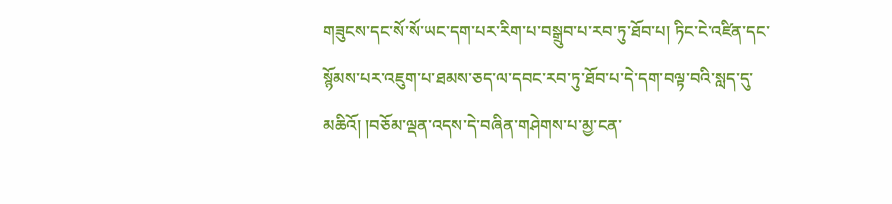གཟུངས་དང་སོ་སོ་ཡང་དག་པར་རིག་པ་བསྒྲུབ་པ་རབ་ཏུ་ཐོབ་པ། ཏིང་ངེ་འཛིན་དང་སྙོམས་པར་འཇུག་པ་ཐམས་ཅད་ལ་དབང་རབ་ཏུ་ཐོབ་པ་དེ་དག་བལྟ་བའི་སླད་དུ་ མཆིའོ། །བཅོམ་ལྡན་འདས་དེ་བཞིན་གཤེགས་པ་མྱ་ངན་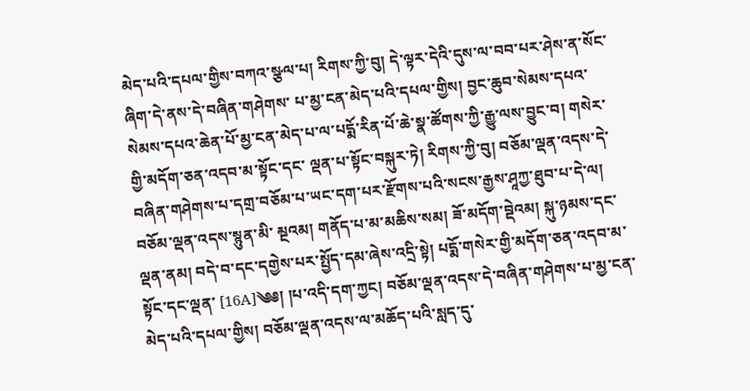མེད་པའི་དཔལ་གྱིས་བཀའ་སྩལ་པ། རིགས་ཀྱི་བུ། དེ་ལྟར་དེའི་དུས་ལ་བབ་པར་ཤེས་ན་སོང་ཞིག་དེ་ནས་དེ་བཞིན་གཤེགས་ པ་མྱ་ངན་མེད་པའི་དཔལ་གྱིས། བྱང་ཆུབ་སེམས་དཔའ་སེམས་དཔའ་ཆེན་པོ་མྱ་ངན་མེད་པ་ལ་པདྨོ་རིན་པོ་ཆེ་སྣ་ཚོགས་ཀྱི་རྒྱུ་ལས་བྱུང་བ། གསེར་གྱི་མདོག་ཅན་འདབ་མ་སྟོང་དང་ ལྡན་པ་སྟོང་བསྐུར་ཏེ། རིགས་ཀྱི་བུ། བཅོམ་ལྡན་འདས་དེ་བཞིན་གཤེགས་པ་དགྲ་བཅོམ་པ་ཡང་དག་པར་རྫོགས་པའི་སངས་རྒྱས་ཤཱཀྱ་ཐུབ་པ་དེ་ལ། བཅོམ་ལྡན་འདས་སྙུན་མི་ མྔའམ། གནོད་པ་མ་མཆིས་སམ། ཟོ་མདོག་བྡེའམ། སྐུ་ཉམས་དང་ལྡན་ནམ། བདེ་བ་དང་དགྱེས་པར་སྤྱོད་དམ་ཞེས་འདྲི་སྟེ། པདྨོ་གསེར་གྱི་མདོག་ཅན་འདབ་མ་སྟོང་དང་ལྡན་ [16A]༄༅། །པ་འདི་དག་ཀྱང། བཅོམ་ལྡན་འདས་དེ་བཞིན་གཤེགས་པ་མྱ་ངན་མེད་པའི་དཔལ་གྱིས། བཅོམ་ལྡན་འདས་ལ་མཆོད་པའི་སླད་དུ་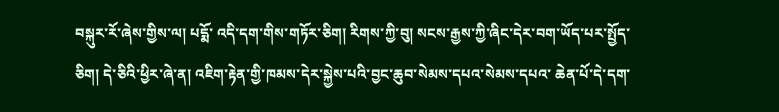བསྐུར་རོ་ཞེས་གྱིས་ལ། པདྨོ་ འདི་དག་གིས་གཏོར་ཅིག། རིགས་ཀྱི་བུ། སངས་རྒྱས་ཀྱི་ཞིང་དེར་བག་ཡོད་པར་སྤྱོད་ཅིག། དེ་ཅིའི་ཕྱིར་ཞེ་ན། འཇིག་རྟེན་གྱི་ཁམས་དེར་སྐྱེས་པའི་བྱང་ཆུབ་སེམས་དཔའ་སེམས་དཔའ་ ཆེན་པོ་དེ་དག་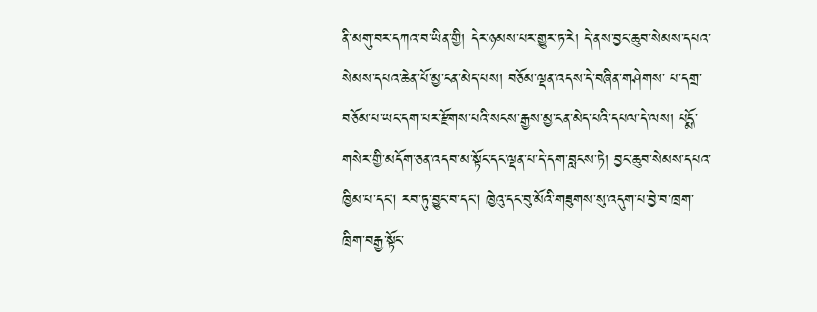ནི་མགུ་བར་དཀའ་བ་ཡིན་གྱི། དེར་ཉམས་པར་གྱུར་ཏ་རེ། དེ་ནས་བྱང་ཆུབ་སེམས་དཔའ་སེམས་དཔའ་ཆེན་པོ་མྱ་ངན་མེད་པས། བཅོམ་ལྡན་འདས་དེ་བཞིན་གཤེགས་ པ་དགྲ་བཅོམ་པ་ཡང་དག་པར་རྫོགས་པའི་སངས་རྒྱས་མྱ་ངན་མེད་པའི་དཔལ་དེ་ལས། པདྨོ་གསེར་གྱི་མདོག་ཅན་འདབ་མ་སྟོང་དང་ལྡན་པ་དེ་དག་བླངས་ཏེ། བྱང་ཆུབ་སེམས་དཔའ་ ཁྱིམ་པ་དང། རབ་ཏུ་བྱུང་བ་དང། ཁྱེའུ་དང་བུ་མོའི་གཟུགས་སུ་འདུག་པ་བྱེ་བ་ཁྲག་ཁྲིག་བརྒྱ་སྟོང་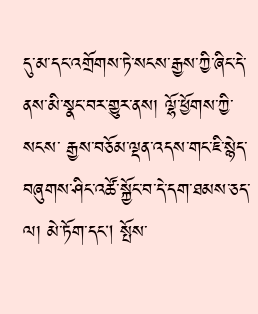དུ་མ་དང་འགྲོགས་ཏེ་སངས་རྒྱས་ཀྱི་ཞིང་དེ་ནས་མི་སྣང་བར་གྱུར་ནས། ལྷོ་ཕྱོགས་ཀྱི་སངས་ རྒྱས་བཅོམ་ལྡན་འདས་གང་ཇི་སྙེད་བཞུགས་ཤིང་འཚོ་སྐྱོང་བ་དེ་དག་ཐམས་ཅད་ལ། མེ་ཏོག་དང། སྤོས་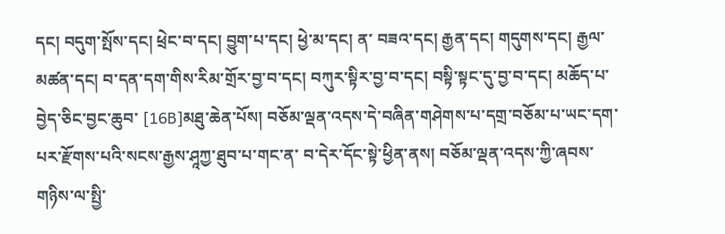དང། བདུག་སྤོས་དང། ཕྲེང་བ་དང། བྱུག་པ་དང། ཕྱེ་མ་དང། ན་ བཟའ་དང། རྒྱན་དང། གདུགས་དང། རྒྱལ་མཚན་དང། བ་དན་དག་གིས་རིམ་གྲོར་བྱ་བ་དང། བཀུར་སྟིར་བྱ་བ་དང། བསྟི་སྟང་དུ་བྱ་བ་དང། མཆོད་པ་བྱེད་ཅིང་བྱང་ཆུབ་ [16B]མཐུ་ཆེན་པོས། བཅོམ་ལྡན་འདས་དེ་བཞིན་གཤེགས་པ་དགྲ་བཅོམ་པ་ཡང་དག་པར་རྫོགས་པའི་སངས་རྒྱས་ཤཱཀྱ་ཐུབ་པ་གང་ན་ བ་དེར་དོང་སྟེ་ཕྱིན་ནས། བཅོམ་ལྡན་འདས་ཀྱི་ཞབས་གཉིས་ལ་སྤྱི་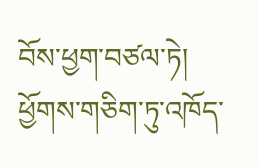བོས་ཕྱག་བཙལ་ཏེ། ཕྱོགས་གཅིག་ཏུ་འཁོད་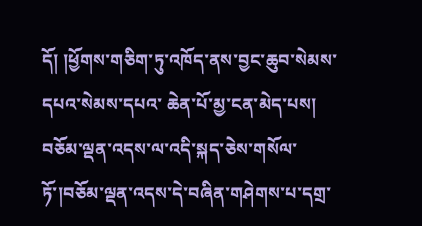དོ། །ཕྱོགས་གཅིག་ཏུ་འཁོད་ནས་བྱང་ཆུབ་སེམས་དཔའ་སེམས་དཔའ་ ཆེན་པོ་མྱ་ངན་མེད་པས། བཅོམ་ལྡན་འདས་ལ་འདི་སྐད་ཅེས་གསོལ་ཏོ་།བཅོམ་ལྡན་འདས་དེ་བཞིན་གཤེགས་པ་དགྲ་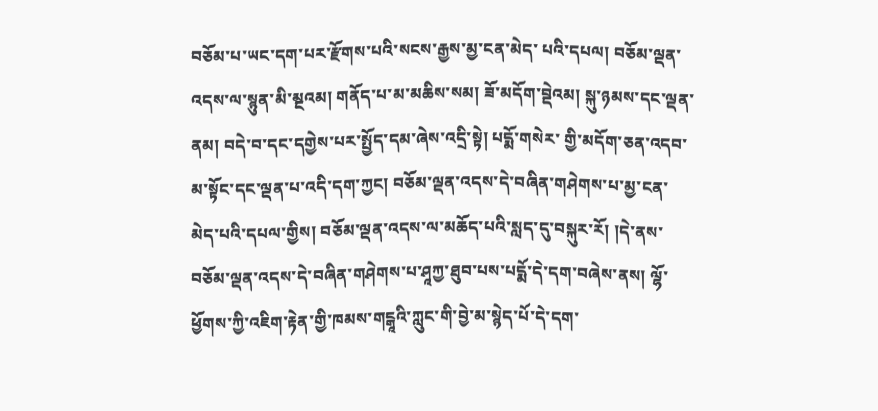བཅོམ་པ་ཡང་དག་པར་རྫོགས་པའི་སངས་རྒྱས་མྱ་ངན་མེད་ པའི་དཔལ། བཅོམ་ལྡན་འདས་ལ་སྙུན་མི་མྔའམ། གནོད་པ་མ་མཆིས་སམ། ཟོ་མདོག་བྡེའམ། སྐུ་ཉམས་དང་ལྡན་ནམ། བདེ་བ་དང་དགྱེས་པར་སྤྱོད་དམ་ཞེས་འདྲི་སྟེ། པདྨོ་གསེར་ གྱི་མདོག་ཅན་འདབ་མ་སྟོང་དང་ལྡན་པ་འདི་དག་ཀྱང། བཅོམ་ལྡན་འདས་དེ་བཞིན་གཤེགས་པ་མྱ་ངན་མེད་པའི་དཔལ་གྱིས། བཅོམ་ལྡན་འདས་ལ་མཆོད་པའི་སླད་དུ་བསྐུར་རོ། །དེ་ནས་ བཅོམ་ལྡན་འདས་དེ་བཞིན་གཤེགས་པ་ཤཱཀྱ་ཐུབ་པས་པདྨོ་དེ་དག་བཞེས་ནས། ལྷོ་ཕྱོགས་ཀྱི་འཇིག་རྟེན་གྱི་ཁམས་གངྒཱའི་ཀླུང་གི་བྱེ་མ་སྙེད་པོ་དེ་དག་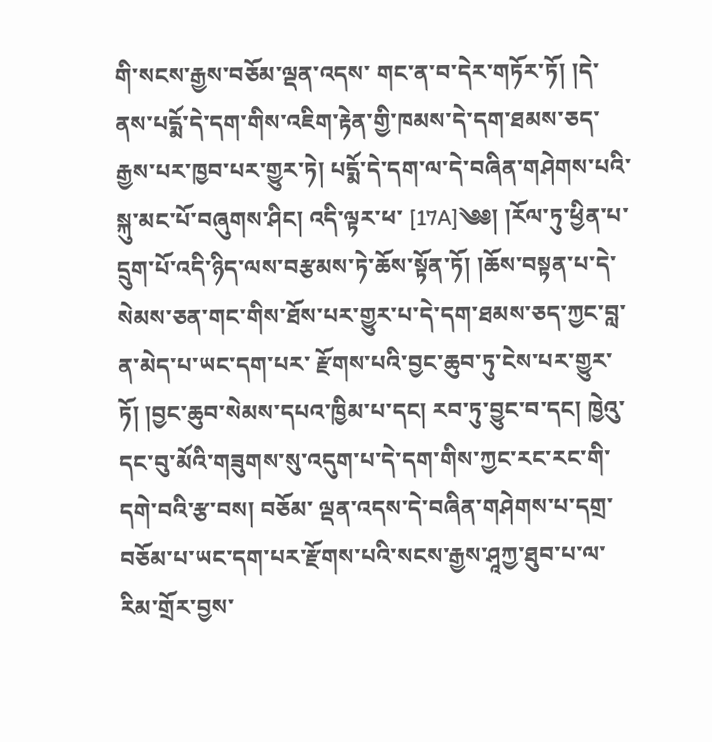གི་སངས་རྒྱས་བཅོམ་ལྡན་འདས་ གང་ན་བ་དེར་གཏོར་ཏོ། །དེ་ནས་པདྨོ་དེ་དག་གིས་འཇིག་རྟེན་གྱི་ཁམས་དེ་དག་ཐམས་ཅད་རྒྱས་པར་ཁྱབ་པར་གྱུར་ཏེ། པདྨོ་དེ་དག་ལ་དེ་བཞིན་གཤེགས་པའི་སྐུ་མང་པོ་བཞུགས་ཤིང། འདི་ལྟར་ཕ་ [17A]༄༅། །རོལ་ཏུ་ཕྱིན་པ་དྲུག་པོ་འདི་ཉིད་ལས་བརྩམས་ཏེ་ཆོས་སྟོན་ཏོ། །ཆོས་བསྟན་པ་དེ་སེམས་ཅན་གང་གིས་ཐོས་པར་གྱུར་པ་དེ་དག་ཐམས་ཅད་ཀྱང་བླ་ན་མེད་པ་ཡང་དག་པར་ རྫོགས་པའི་བྱང་ཆུབ་ཏུ་ངེས་པར་གྱུར་ཏོ། །བྱང་ཆུབ་སེམས་དཔའ་ཁྱིམ་པ་དང། རབ་ཏུ་བྱུང་བ་དང། ཁྱེའུ་དང་བུ་མོའི་གཟུགས་སུ་འདུག་པ་དེ་དག་གིས་ཀྱང་རང་རང་གི་དགེ་བའི་རྩ་བས། བཅོམ་ ལྡན་འདས་དེ་བཞིན་གཤེགས་པ་དགྲ་བཅོམ་པ་ཡང་དག་པར་རྫོགས་པའི་སངས་རྒྱས་ཤཱཀྱ་ཐུབ་པ་ལ་རིམ་གྲོར་བྱས་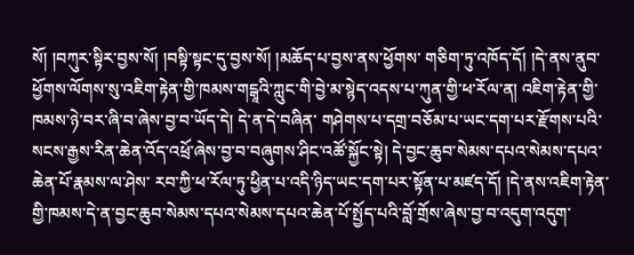སོ། །བཀུར་སྟིར་བྱས་སོ། །བསྟི་སྟང་དུ་བྱས་སོ། །མཆོད་པ་བྱས་ནས་ཕྱོགས་ གཅིག་ཏུ་འཁོད་དོ། །དེ་ནས་ནུབ་ཕྱོགས་ལོགས་སུ་འཇིག་རྟེན་གྱི་ཁམས་གངྒཱའི་ཀླུང་གི་བྱེ་མ་སྙེད་འདས་པ་ཀུན་གྱི་ཕ་རོལ་ན། འཇིག་རྟེན་གྱི་ཁམས་ཉེ་བར་ཞི་བ་ཞེས་བྱ་བ་ཡོད་དེ། དེ་ན་དེ་བཞིན་ གཤེགས་པ་དགྲ་བཅོམ་པ་ཡང་དག་པར་རྫོགས་པའི་སངས་རྒྱས་རིན་ཆེན་འོད་འཕྲོ་ཞེས་བྱ་བ་བཞུགས་ཤིང་འཚོ་སྐྱོང་སྟེ། དེ་བྱང་ཆུབ་སེམས་དཔའ་སེམས་དཔའ་ཆེན་པོ་རྣམས་ལ་ཤེས་ རབ་ཀྱི་ཕ་རོལ་ཏུ་ཕྱིན་པ་འདི་ཉིད་ཡང་དག་པར་སྟོན་པ་མཛད་དོ། །དེ་ནས་འཇིག་རྟེན་གྱི་ཁམས་དེ་ན་བྱང་ཆུབ་སེམས་དཔའ་སེམས་དཔའ་ཆེན་པོ་སྤྱོད་པའི་བློ་གྲོས་ཞེས་བྱ་བ་འདུག་འདུག་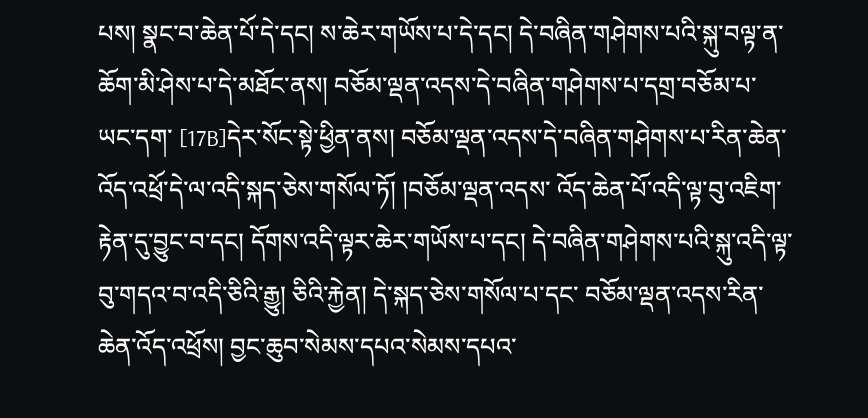པས། སྣང་བ་ཆེན་པོ་དེ་དང། ས་ཆེར་གཡོས་པ་དེ་དང། དེ་བཞིན་གཤེགས་པའི་སྐུ་བལྟ་ན་ཆོག་མི་ཤེས་པ་དེ་མཐོང་ནས། བཅོམ་ལྡན་འདས་དེ་བཞིན་གཤེགས་པ་དགྲ་བཅོམ་པ་ཡང་དག་ [17B]དེར་སོང་སྟེ་ཕྱིན་ནས། བཅོམ་ལྡན་འདས་དེ་བཞིན་གཤེགས་པ་རིན་ཆེན་འོད་འཕྲོ་དེ་ལ་འདི་སྐད་ཅེས་གསོལ་ཏོ། །བཅོམ་ལྡན་འདས་ འོད་ཆེན་པོ་འདི་ལྟ་བུ་འཇིག་རྟེན་དུ་བྱུང་བ་དང། དོགས་འདི་ལྟར་ཆེར་གཡོས་པ་དང། དེ་བཞིན་གཤེགས་པའི་སྐུ་འདི་ལྟ་བུ་གདའ་བ་འདི་ཅིའི་རྒྱུ། ཅིའི་རྐྱེན། དེ་སྐད་ཅེས་གསོལ་པ་དང་ བཅོམ་ལྡན་འདས་རིན་ཆེན་འོད་འཕྲོས། བྱང་ཆུབ་སེམས་དཔའ་སེམས་དཔའ་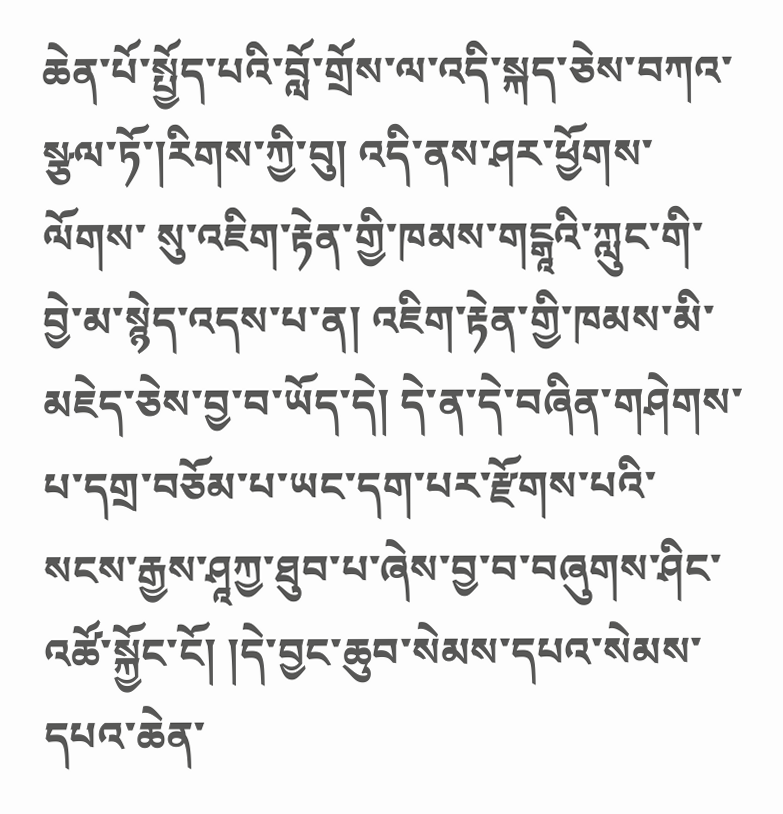ཆེན་པོ་སྤྱོད་པའི་བློ་གྲོས་ལ་འདི་སྐད་ཅེས་བཀའ་སྩལ་ཏོ་།རིགས་ཀྱི་བུ། འདི་ནས་ཤར་ཕྱོགས་ལོགས་ སུ་འཇིག་རྟེན་གྱི་ཁམས་གངྒཱའི་ཀླུང་གི་བྱེ་མ་སྙེད་འདས་པ་ན། འཇིག་རྟེན་གྱི་ཁམས་མི་མཇེད་ཅེས་བྱ་བ་ཡོད་དེ། དེ་ན་དེ་བཞིན་གཤེགས་པ་དགྲ་བཅོམ་པ་ཡང་དག་པར་རྫོགས་པའི་ སངས་རྒྱས་ཤཱཀྱ་ཐུབ་པ་ཞེས་བྱ་བ་བཞུགས་ཤིང་འཚོ་སྐྱོང་ངོ། །དེ་བྱང་ཆུབ་སེམས་དཔའ་སེམས་དཔའ་ཆེན་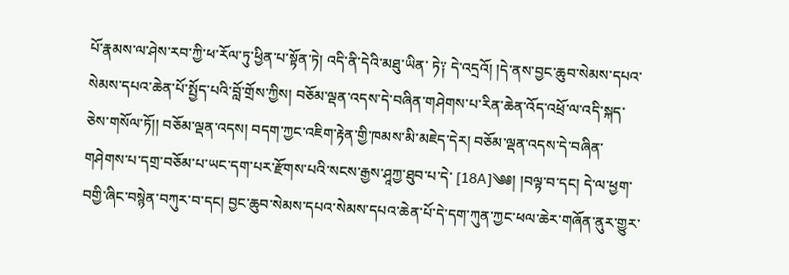པོ་རྣམས་ལ་ཤེས་རབ་ཀྱི་ཕ་རོལ་ཏུ་ཕྱིན་པ་སྟོན་ཏེ། འདི་ནི་དེའི་མཐུ་ཡིན་ ཏེ༑ དེ་འདྲའོ། །དེ་ནས་བྱང་ཆུབ་སེམས་དཔའ་སེམས་དཔའ་ཆེན་པོ་སྤྱོད་པའི་བློ་གྲོས་ཀྱིས། བཅོམ་ལྡན་འདས་དེ་བཞིན་གཤེགས་པ་རིན་ཆེན་འོད་འཕྲོ་ལ་འདི་སྐད་ཅེས་གསོལ་ཏོ།། བཅོམ་ལྡན་འདས། བདག་ཀྱང་འཇིག་རྟེན་གྱི་ཁམས་མི་མཇེད་དེར། བཅོམ་ལྡན་འདས་དེ་བཞིན་གཤེགས་པ་དགྲ་བཅོམ་པ་ཡང་དག་པར་རྫོགས་པའི་སངས་རྒྱས་ཤཱཀྱ་ཐུབ་པ་དེ་ [18A]༄༅། །བལྟ་བ་དང། དེ་ལ་ཕྱག་བགྱི་ཞིང་བསྙེན་བཀུར་བ་དང། བྱང་ཆུབ་སེམས་དཔའ་སེམས་དཔའ་ཆེན་པོ་དེ་དག་ཀུན་ཀྱང་ཕལ་ཆེར་གཞོན་ནུར་གྱུར་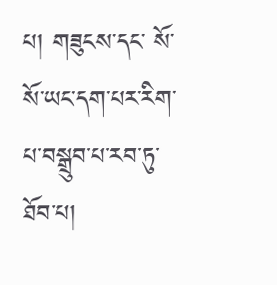པ། གཟུངས་དང་ སོ་སོ་ཡང་དག་པར་རིག་པ་བསྒྲུབ་པ་རབ་ཏུ་ཐོབ་པ།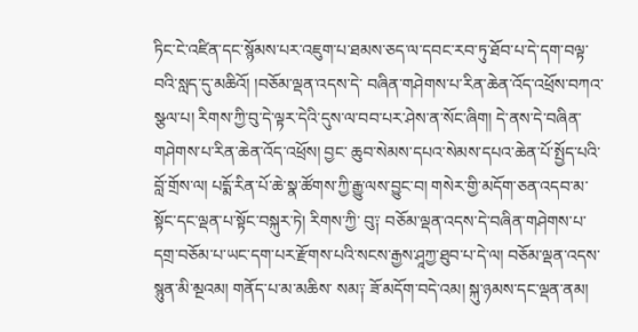ཏིང་ངེ་འཛིན་དང་སྙོམས་པར་འཇུག་པ་ཐམས་ཅད་ལ་དབང་རབ་ཏུ་ཐོབ་པ་དེ་དག་བལྟ་བའི་སླད་དུ་མཆིའོ། །བཅོམ་ལྡན་འདས་དེ་ བཞིན་གཤེགས་པ་རིན་ཆེན་འོད་འཕྲོས་བཀའ་སྩལ་པ། རིགས་ཀྱི་བུ་དེ་ལྟར་དེའི་དུས་ལ་བབ་པར་ཤེས་ན་སོང་ཞིག། དེ་ནས་དེ་བཞིན་གཤེགས་པ་རིན་ཆེན་འོད་འཕྲོས། བྱང་ ཆུབ་སེམས་དཔའ་སེམས་དཔའ་ཆེན་པོ་སྤྱོད་པའི་བློ་གྲོས་ལ། པདྨོ་རིན་པོ་ཆེ་སྣ་ཚོགས་ཀྱི་རྒྱུ་ལས་བྱུང་བ། གསེར་གྱི་མདོག་ཅན་འདབ་མ་སྟོང་དང་ལྡན་པ་སྟོང་བསྐུར་ཏེ། རིགས་ཀྱི་ བུ༑ བཅོམ་ལྡན་འདས་དེ་བཞིན་གཤེགས་པ་དགྲ་བཅོམ་པ་ཡང་དག་པར་རྫོགས་པའི་སངས་རྒྱས་ཤཱཀྱ་ཐུབ་པ་དེ་ལ། བཅོམ་ལྡན་འདས་སྙུན་མི་མྔའམ། གནོད་པ་མ་མཆིས་ སམ༑ ཟོ་མདོག་བདེ་འམ། སྐུ་ཉམས་དང་ལྡན་ནམ།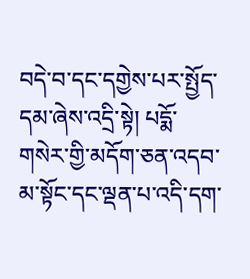བདེ་བ་དང་དགྱེས་པར་སྤྱོད་དམ་ཞེས་འདྲི་སྟེ། པདྨོ་གསེར་གྱི་མདོག་ཅན་འདབ་མ་སྟོང་དང་ལྡན་པ་འདི་དག་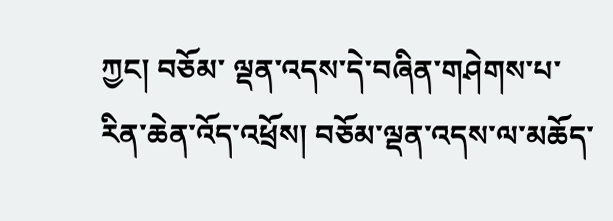ཀྱང། བཅོམ་ ལྡན་འདས་དེ་བཞིན་གཤེགས་པ་རིན་ཆེན་འོད་འཕྲོས། བཅོམ་ལྡན་འདས་ལ་མཆོད་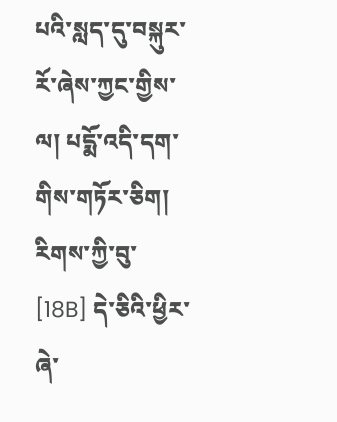པའི་སླད་དུ་བསྐུར་རོ་ཞེས་ཀྱང་གྱིས་ལ། པདྨོ་འདི་དག་གིས་གཏོར་ཅིག། རིགས་ཀྱི་བུ་ [18B] དེ་ཅིའི་ཕྱིར་ཞེ་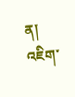ན། འཇིག་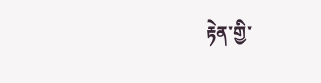རྟེན་གྱི་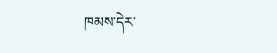ཁམས་དེར་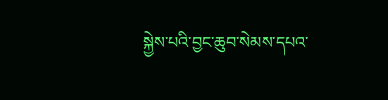སྐྱེས་པའི་བྱང་ཆུབ་སེམས་དཔའ་